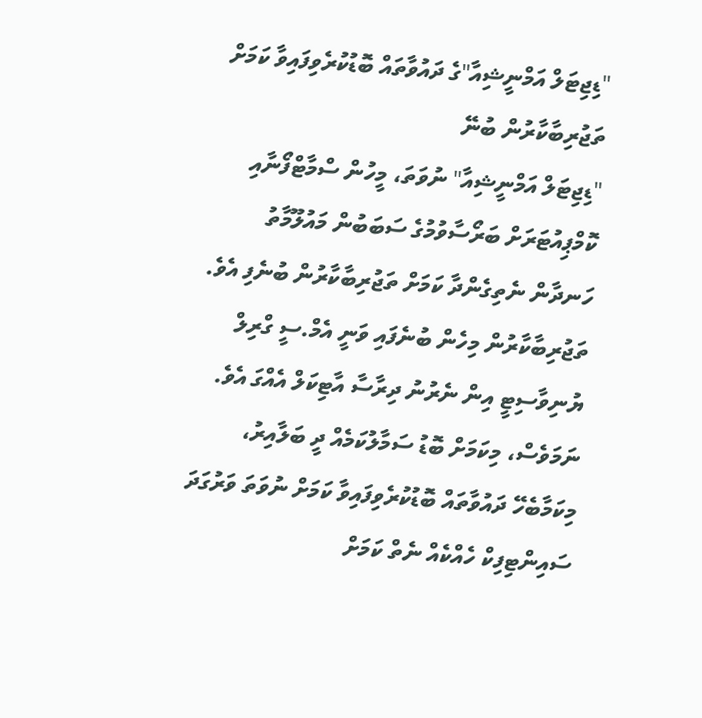"ޑިޖިޓަލް އަމްނީޝިއާ"ގެ ދައުވާތައް ބޮޑުކުރެވިފައިވާ ކަމަށް ތަޖުރިބާކާރުން ބުނޭ
"ޑިޖިޓަލް އަމްނީޝިއާ" ނުވަތަ، މީހުން ސްމާޓްފޯނާއި ކޮމްޕިއުޓަރަށް ބަރޯސާވުމުގެ ސަބަބުން މައުލޫމާތު ހަނދާން ނެތިގެންދާ ކަމަށް ތަޖުރިބާކާރުން ބުނެފި އެވެ.
ތަޖުރިބާކާރުން މިހެން ބުނެފައި ވަނީ އެމް.ސީ ގްރިލް ޔުނިވާސިޓީ އިން ނެރުނު ދިރާސާ އާޓިކަލް އެއްގަ އެވެ. ނަމަވެސް، މިކަމަށް ބޮޑު ސަމާލުކަމެއް ދީ ބަލާއިރު، މިކަމާބެހޭ ދައުވާތައް ބޮޑުކުރެވިފައިވާ ކަމަށް ނުވަތަ ވަރުގަދަ ސައިންޓިފިކް ހެއްކެއް ނެތް ކަމަށް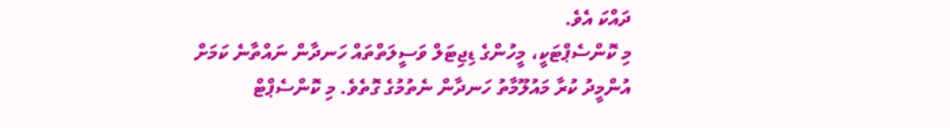ދައްކަ އެވެ.
މި ކޮންސެޕްޓަކީ، މީހުންގެ ޑިޖިޓަލް ވަސީލަތްތައް ހަނދާން ނައްތާނެ ކަމަށް އުންމީދު ކުރާ މައުލޫމާތު ހަނދާން ނެތުމުގެ ގޮތެވެ. މި ކޮންސެޕްޓް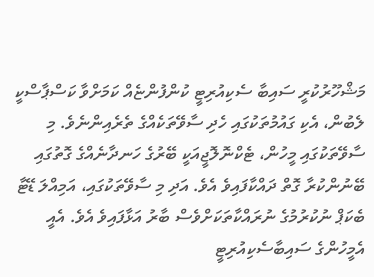މަޝްހޫރުކުރީ ސައިބާ ސެކިއުރިޓީ ކުންފުންޏެއް ކަމަށްވާ ކަސްޕާސްކީ ލެބުން، އެކި ގައުމުތަކުގައި ހެދި ސާވޭތަކެއްގެ ތެރެއިންނެވެ. މި ސާވޭތަކުގައި މީހުން، ޓެކްނޮލޮޖީއަކީ ބޭރުގެ ހަނދާނެއްގެ ގޮތުގައި ބޭނުންކުރާ ގޮތް ދައްކާފައިވެ އެވެ. އަދި މި ސާވޭތަކުގައި، އަމިއްލަ ޑޭޓާ ބެކަޕް ނުކުރުމުގެ ނުރައްކާތަކަށްވެސް ބާރު އަޅާފައިވެ އެވެ. އެއީ އެމީހުންގެ ސައިބާސެކިއުރިޓީ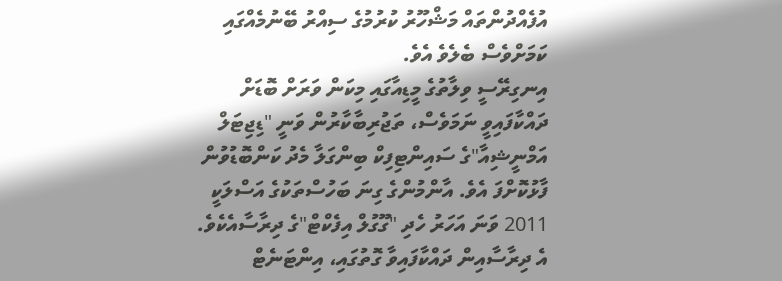އުފެއްދުންތައް މަޝްހޫރު ކުރުމުގެ ސިއްރު ބޭނުމެއްގައި ކަމަށްވެސް ބެލެވެ އެވެ.
އިނގިރޭސީ ވިލާތުގެ މީޑިއާގައި މިކަން ވަރަށް ބޮޑަށް ދައްކާފައިވީ ނަމަވެސް، ތަޖުރިބާކާރުން ވަނީ "ޑިޖިޓަލް އަމްނީޝިއާ"ގެ ސައިންޓިފިކް ބިންގަލާ މެދު ކަންބޮޑުވުން ފާޅުކޮށްފަ އެވެ. އާންމުންގެ ގިނަ ބަހުސްތަކުގެ އަސްލަކީ 2011 ވަނަ އަހަރު ހެދި "ގޫގުލް އިފެކްޓް"ގެ ދިރާސާއެކެވެ. އެ ދިރާސާއިން ދައްކާފައިވާ ގޮތުގައި، އިންޓަނެޓް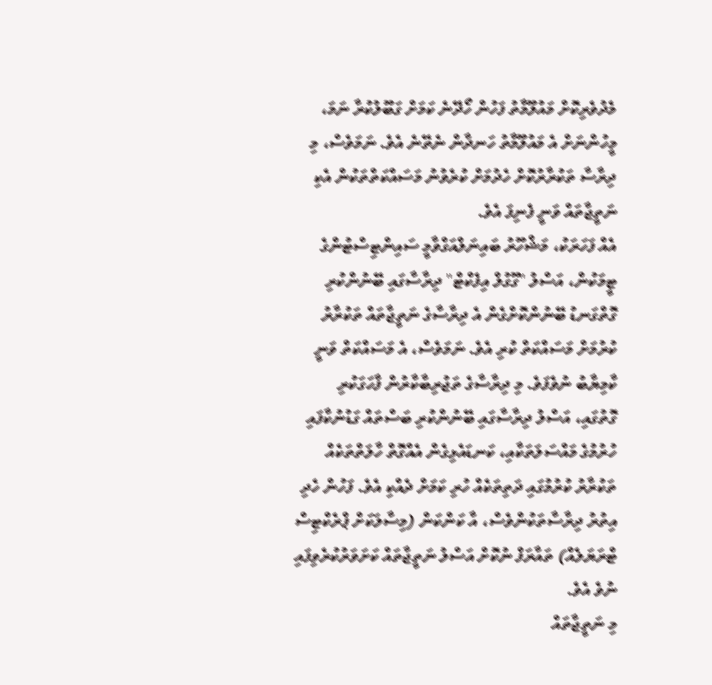މެދުވެރިކޮށް މައުލޫމާތު ފަހުން ހޯދޭނެ ކަމަށް ގަބޫލުކުރާ ނަމަ، މީހުންނަށް އެ މައުލޫމާތު ހަނދާން ނެތޭނެ އެވެ. ނަމަވެސް، މި ދިރާސާ ތަކުރާރުކޮށް ހެދުމަށް ކުރެވުނު މަސައްކަތްތަކުން އެކި ނަތީޖާތައް ވަނީ ފެނިފަ އެވެ.
އެއް ފަހަރަކު، މަޝްހޫރު ބައިނަލްއަގްވާމީ ސައިންޓިސްޓުންގެ ޓީމަކުން، އަސްލު "ގޫގުލް އިފެކްޓް" ދިރާސާގައި ބޭނުންކުރި ގޮތްގަނޑު ބޭނުންކޮށްގެން އެ ދިރާސާގެ ނަތީޖާތައް ތަކުރާރު ކުރުމަށް މަސައްކަތް ކުރި އެވެ. ނަމަވެސް، އެ މަސައްކަތް ވަނީ ކާމިޔާބު ނުވެފަވެ. މި ދިރާސާގެ ތަޖުރިބާކާރުން ފާހަގަކުރި ގޮތުގައި، އަސްލު ދިރާސާގައި ބޭނުންކުރި ބަސްތައް ގަޑުނުކާފައި ހުރުމުގެ މައްސަލަތަކާއި، ކަނޑައެޅިގެން އެއްގޮތް ހާލަތްތަކެއް ތަކުރާރު ކުރުމުގައި ދަތިތަކެއް ހުރި ކަމަށް ދެއްކި އެވެ. ފަހުން ހެދި އިތުރު ދިރާސާތަކުންވެސް، އާ ކަންކަން (މިސާލަކަށް ޕްރެކްޓިސް ޓްރަޔަލެއް) ތައާރަފް ނުކޮށް އަސްލު ނަތީޖާތައް ކަށަވަރުކުރެވިފައި ނުވެ އެވެ.
މި ނަތީޖާތައް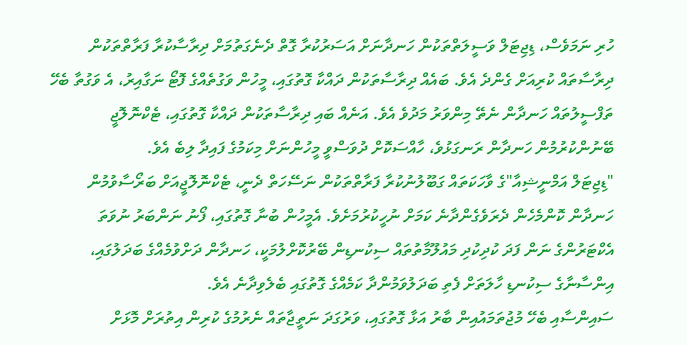ހުރި ނަމަވެސް، ޑިޖިޓަލް ވަސީލަތްތަކުން ހަނދާނަށް އަސަރުކުރާ ގޮތް ދެނެގަތުމަށް ދިރާސާކުރާ ފަރާތްތަކުން ދިރާސާތައް ކުރިއަށް ގެންދެ އެވެ. ބައެއް ދިރާސާތަކުން ދައްކާ ގޮތުގައި، މީހުން ވަގުތެއްގެ ފޮޓޯ ނަގާއިރު، އެ ވަގުތާ ބެހޭ ތަފްސީލުތައް ހަނދާން ނެތޭ މިންވަރު މަދުވެ އެވެ. އަނެއް ބައި ދިރާސާތަކުން ދައްކާ ގޮތުގައި، ޓެކްނޮލޮޖީ ބޭނުންކުރުމުން ހަނދާން ރަނގަޅުވެ، ހާއްސަކޮށް ދުވަސްވީ މީހުންނަށް މިކަމުގެ ފައިދާ ލިބެ އެވެ.
"ޑިޖިޓަލް އަމްނީޝިއާ"ގެ ވާހަކަތައް ގަބޫލުނުކުރާ ފަރާތްތަކުން ނަސޭހަތް ދެނީ، ޓެކްނޮލޮޖީއަށް ބަރޯސާވުމުން ހަނދާން ކޮންމެހެން ދެރަވެގެންދާނެ ކަމަށް ނުހީކުރުމަށެވެ. އެމީހުން ބުނާ ގޮތުގައި، ފޯނު ނަންބަރު ނުވަތަ އެކްޓަރުންގެ ނަން ފަދަ ކުދިކުދި މައުލޫމާތުތައް ސިކުނޑިން ބޭރުކޮށްލުމަކީ، ހަނދާން ދަށްވުމެއްގެ ބަދަލުގައި، އިންސާނާގެ ސިކުނޑި ހާލަތަށް ފެތި ބަދަލުވަމުންދާ ކަމެއްގެ ގޮތުގައި ބެލެވިދާނެ އެވެ.
ސައިންސާއި ބެހޭ މުޖުތަމައުއިން ބާރު އަޅާ ގޮތުގައި، ވަރުގަދަ ނަތީޖާތައް ނެރުމުގެ ކުރިން އިތުރަށް މޮޅަށް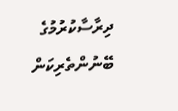ދިރާސާކުރުމުގެ ބޭނުންތެރިކަން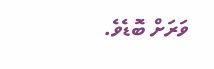ވަރަށް ބޮޑެވެ.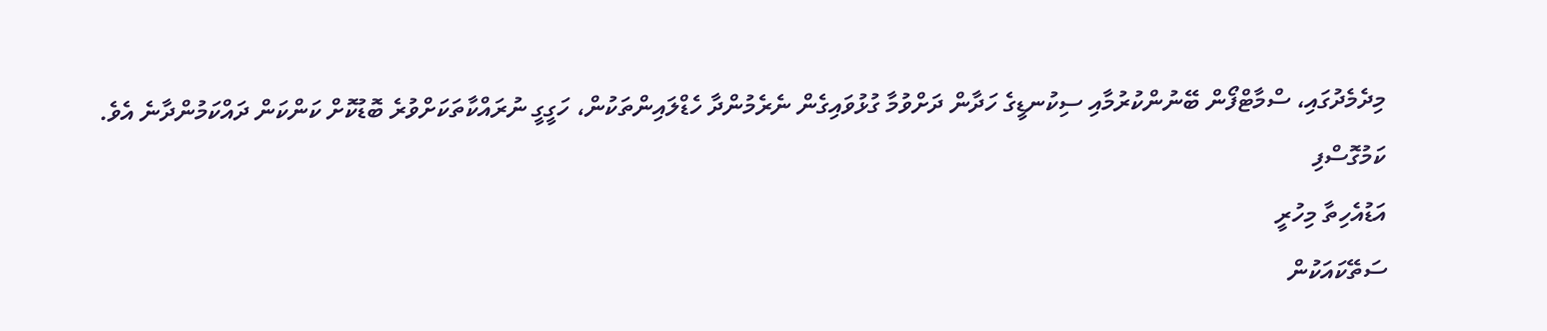މިދެމެދުގައި، ސްމާޓްފޯން ބޭނުންކުރުމާއި ސިކުނޑީގެ ހަދާން ދަށްވުމާ ގުޅުވައިގެން ނެރެމުންދާ ހެޑްލައިންތަކުން، ހަގީގީ ނުރައްކާތަކަށްވުރެ ބޮޑުކޮށް ކަންކަން ދައްކަމުންދާނެ އެވެ.
ކަމުގޮސްފި
އަޑުއެހިތާ މިހުރީ
ސަތޭކައަކުން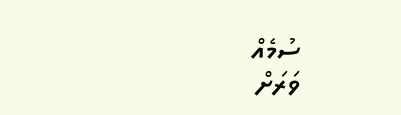ސުމެއް
ވަރަށް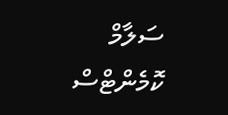ސަލާމް
ކޮމެންޓްސް